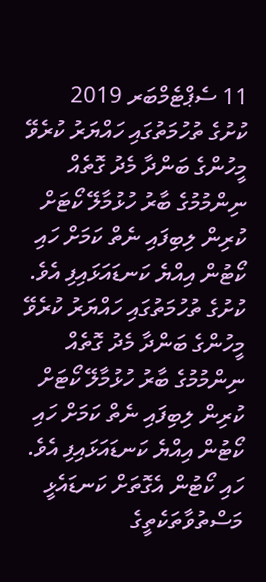11 ސެޕްޓެމްބަރ 2019
ކުށުގެ ތުހުމަތުގައި ހައްޔަރު ކުރެވޭ މީހުންގެ ބަންދާ މެދު ގޮތެއް ނިންމުމުގެ ބާރު ހުޅުމާލޭ ކޯޓަށް ކުރިން ލިބިފައި ނެތް ކަމަށް ހައި ކޯޓުން އިއްޔެ ކަނޑައަޅައިފި އެވެ.
ކުށުގެ ތުހުމަތުގައި ހައްޔަރު ކުރެވޭ މީހުންގެ ބަންދާ މެދު ގޮތެއް ނިންމުމުގެ ބާރު ހުޅުމާލޭ ކޯޓަށް ކުރިން ލިބިފައި ނެތް ކަމަށް ހައި ކޯޓުން އިއްޔެ ކަނޑައަޅައިފި އެވެ.
ހައި ކޯޓުން އެގޮތަށް ކަނޑައެޅީ މަސްތުވާތަކެތީގެ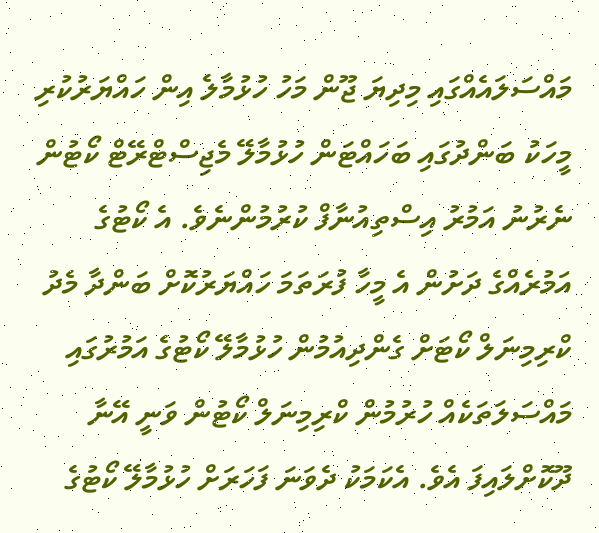މައްސަލައެއްގައި މިދިޔަ ޖޫން މަހު ހުޅުމާލެ އިން ހައްޔަރުކުރި މީހަކު ބަންދުގައި ބަހައްޓަން ހުޅުމާލޭ މެޖިސްޓްރޭޓް ކޯޓުން ނެރުނު އަމުރު އިސްތިއުނާފް ކުރުމުންނެވެ. އެ ކޯޓުގެ އަމުރެއްގެ ދަށުން އެ މީހާ ފުރަތަމަ ހައްޔަރުކޮށް ބަންދާ މެދު ކްރިމިނަލް ކޯޓަށް ގެންދިއުމުން ހުޅުމާލޭ ކޯޓުގެ އަމުރުގައި މައްސަލަތަކެއް ހުރުމުން ކްރިމިނަލް ކޯޓުން ވަނީ އޭނާ ދޫކޮށްލައިފަ އެވެ. އެކަމަކު ދެވަނަ ފަހަރަށް ހުޅުމާލޭ ކޯޓުގެ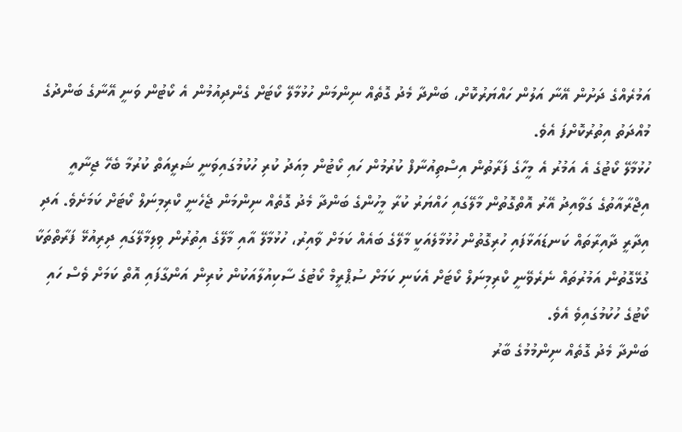އަމުރެއްގެ ދަށުން އޭނާ އަލުން ހައްޔަރުކޮށް، ބަންދާ މެދު ގޮތެއް ނިންމަން ހުޅުމާލޭ ކޯޓަށް ގެންދިއުމުން އެ ކޯޓުން ވަނީ އޭނާގެ ބަންދުގެ މުއްދަތު އިތުރުކޮށްފަ އެވެ.
ހުޅުމާލޭ ކޯޓުގެ އެ އަމުރު އެ މީހާގެ ފަރާތުން އިސްތިއުނާފް ކުރުމުން ހައި ކޯޓުން މިއަދު ކުރި ހުކުމުގައިވަނީ ޝަރީއަތް ކުރުމާ ބެހޭ ޖިނާއީ އިޖްރާއާތުގެ ގަވާއިދު އޭރު އޮތްގޮތުން މާލޭގައި ހައްޔަރު ކުރާ މީހުންގެ ބަންދާ މެދު ގޮތެއް ނިންމަން ޖެހެނީ ކްރިމިނަލް ކޯޓަށް ކަމަށެވެ. އަދި އިދާރީ ދާއިރާތައް ކަނޑައަޅާފައި ހުރިގޮތުން ހުޅުމާލެއަކީ މާލޭގެ ބައެއް ކަމަށް ވާއިރު، ހުޅުމާލޭ އާއި މާލޭގެ އިތުރުން ވިލިމާލޭގައި ދިރިއުޅޭ ފަރާތްތަކާ ގުޅޭގޮތުން އަމުރުތައް ނެރެވޭނީ ކްރިމިނަލް ކޯޓަށް އެކަނި ކަމަށް ސުޕްރީމް ކޯޓުގެ ސާކިއުލާއަކުން ކުރިން އަންގާފައި އޮތް ކަމަށް ވެސް ހައި ކޯޓުގެ ހުކުމުގައިވެ އެވެ.
ބަންދާ މެދު ގޮތެއް ނިންމުމުގެ ބާރު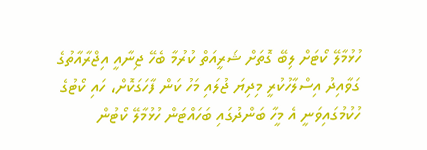ހުޅުމާލޭ ކޯޓަށް ލިބޭ ގޮތަށް ޝަރީއަތް ކުރުމާ ބެހޭ ޖިނާއީ އިޖްރާއާތުގެ ގަވާއިދު އިސްލާހުކުރީ މިދިޔަ ޖުލައި މަހު ކަން ފާހަގަކޮށް، ހައި ކޯޓުގެ ހުކުމުގައިވަނީ އެ މީހާ ބަންދުގައި ބަހައްޓަން ހުޅުމާލޭ ކޯޓުން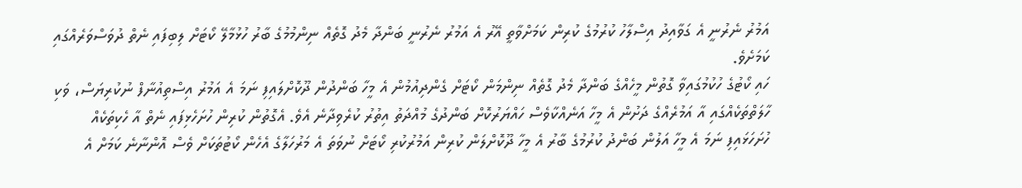އަމުރު ނެރުނީ އެ ގަވާއިދު އިސްލާހު ކުރުމުގެ ކުރިން ކަމަށްވާތީ އޭރު އެ އަމުރު ނެރުނީ ބަންދާ މެދު ގޮތެއް ނިންމުމުގެ ބާރު ހުޅުމާލޭ ކޯޓަށް ލިބިފައި ނެތް ދުވަސްވަރެއްގައި ކަމަށެވެ.
ހައި ކޯޓުގެ ހުކުމުގައިވާ ގޮތުން މީހެއްގެ ބަންދާ މެދު ގޮތެއް ނިންމަން ކޯޓަށް ގެންދިއުމުން އެ މީހާ ބަންދުން ދޫކޮށްލައިފި ނަމަ އެ އަމުރު އިސްތިއުނާފް ނުކުރިޔަސް، ވަކި ހާލަތްތަކެއްގައި އާ އަމުރެއްގެ ދަށުން އެ މީހާ އަނެއްކާވެސް ހައްޔަރުކޮށް ބަންދުގެ މުއްދަތު އިތުރު ކުރެވިދާނެ އެވެ. އެގޮތުން ކުރިން ހުށަހެޅިފައި ނެތް އާ ހެކިތަކެއް ހުށަހަޅައިފި ނަމަ އެ މީހާ އަލުން ބަންދު ކުރުމުގެ ބާރު އެ މީހާ ދޫކޮށްލަން ކުރިން އަމުރުކުރި ކޯޓަށް ނުވަތަ އެ މަރުހަލާގެ އެހެން ކޯޓުތަކަށް ވެސް އޮންނާނެ ކަމަށް އެ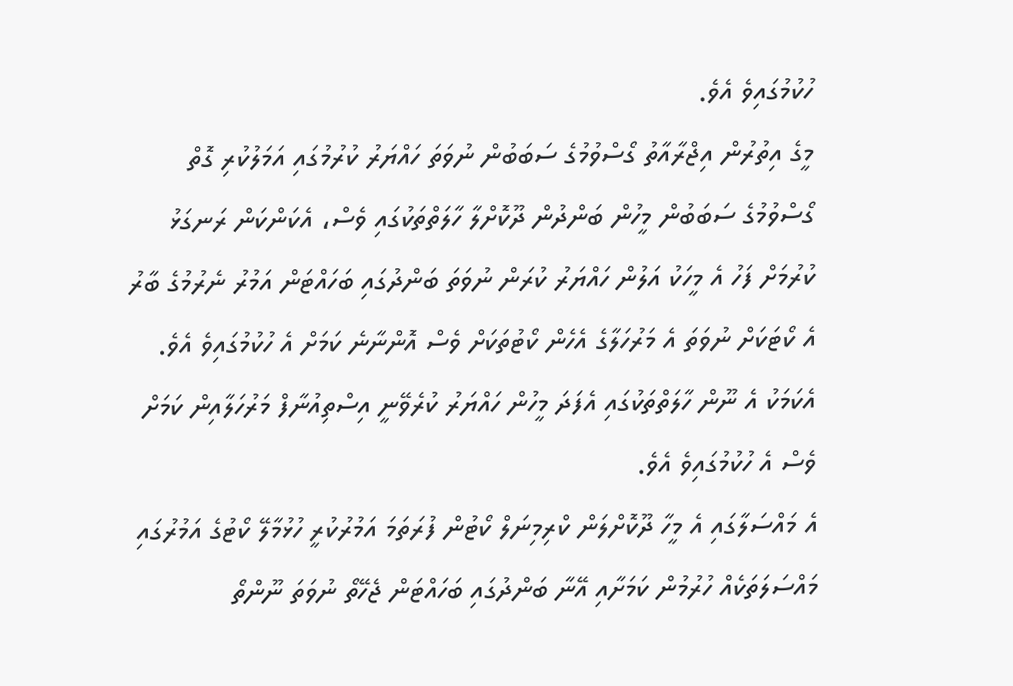ހުކުމުގައިވެ އެވެ.
މީގެ އިތުރުން އިޖްރާއާތު ގޯސްވުމުގެ ސަބަބުން ނުވަތަ ހައްޔަރު ކުރުމުގައި އަމަލުކުރި ގޮތް ގޯސްވުމުގެ ސަބަބުން މީހުން ބަންދުން ދޫކޮށްލާ ހާލަތްތަކުގައި ވެސް، އެކަންކަން ރަނގަޅު ކުރުމަށް ފަހު އެ މީހަކު އަލުން ހައްޔަރު ކުރަން ނުވަތަ ބަންދުގައި ބަހައްޓަން އަމުރު ނެރުމުގެ ބާރު އެ ކޯޓަކަށް ނުވަތަ އެ މަރުހަލާގެ އެހެން ކޯޓުތަކަށް ވެސް އޮންނާނެ ކަމަށް އެ ހުކުމުގައިވެ އެވެ. އެކަމަކު އެ ނޫން ހާލަތްތަކުގައި އެފަދަ މީހުން ހައްޔަރު ކުރެވޭނީ އިސްތިއުނާފް މަރުހަލާއިން ކަމަށް ވެސް އެ ހުކުމުގައިވެ އެވެ.
އެ މައްސަލާގައި އެ މީހާ ދޫކޮށްލަން ކްރިމިނަލް ކޯޓުން ފުރަތަމަ އަމުރުކުރީ ހުޅުމާލޭ ކޯޓުގެ އަމުރުގައި މައްސަލަތަކެއް ހުރުމުން ކަމަށާއި އޭނާ ބަންދުގައި ބަހައްޓަން ޖެހޭތޯ ނުވަތަ ނޫންތޯ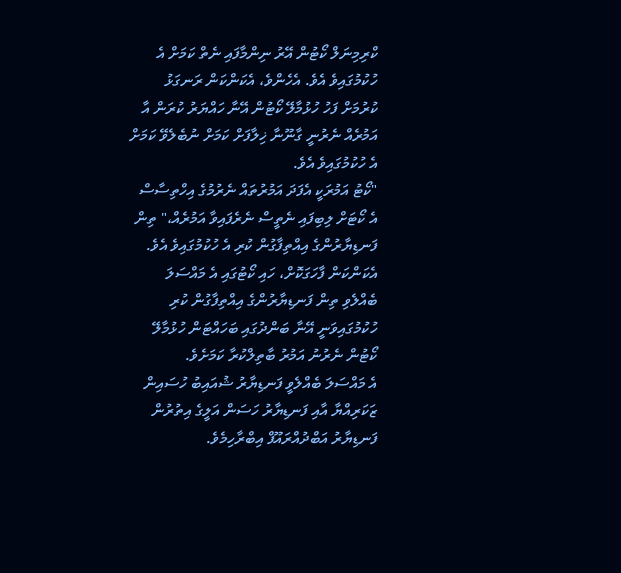ކްރިމިނަލް ކޯޓުން އޭރު ނިންމާފައި ނެތް ކަމަށް އެ ހުކުމުގައިވެ އެވެ. އެހެންވެ، އެކަންކަން ރަނގަޅު ކުރުމަށް ފަހު ހުޅުމާލޭ ކޯޓުން އޭނާ ހައްޔަރު ކުރަން އާ އަމުރެއް ނެރުނީ ގާނޫނާ ޚިލާފަށް ކަމަށް ނުބެލެވޭ ކަމަށް އެ ހުކުމުގައިވެ އެވެ.
"ކޯޓު އަމުރަކީ އެފަދަ އަމުރުތައް ނެރުމުގެ އިހްތިސާސް އެ ކޯޓަށް ލިބިފައި ނެތީސް ނެރެފައިވާ އަމުރެއް،" ތިން ފަނޑިޔާރުންގެ އިއްތިފާގުން ކުރި އެ ހުކުމުގައިވެ އެވެ.
އެކަންކަން ފާހަގަކޮށް، ހައި ކޯޓުގައި އެ މައްސަލަ ބެއްލެވި ތިން ފަނޑިޔާރުންގެ އިއްތިފާގުން ކުރި ހުކުމުގައިވަނީ އޭނާ ބަންދުގައި ބަހައްޓަން ހުޅުމާލޭ ކޯޓުން ނެރުނު އަމުރު ބާތިލްކުރާ ކަމަށެވެ.
އެ މައްސަލަ ބެއްލެވީ ފަނޑިޔާރު ޝުއައިބު ހުސައިން ޒަކަރިއްޔާ އާއި ފަނޑިޔާރު ހަސަން އަލީގެ އިތުރުން ފަނޑިޔާރު އަބްދުއްރައޫފް އިބްރާހިމެވެ.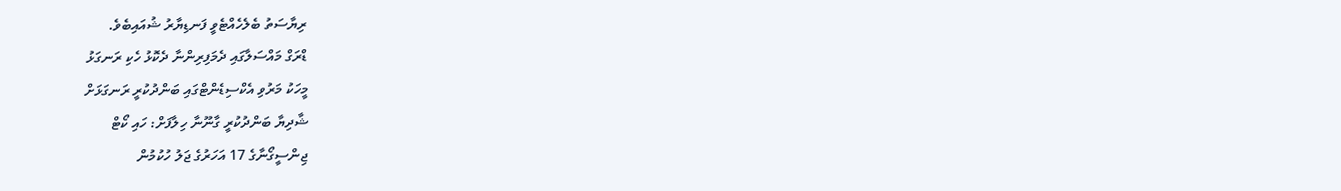ރިޔާސަތު ބެލެހެއްޓެވީ ފަނޑިޔާރު ޝުއައިބެވެ.
ޑްރަގް މައްސަލާގައި ދެމަފިރިންނާ ދެކޮޅު ހެކި ރަނގަޅު
މީހަކު މަރުވި އެކްސިޑެންޓްގައި ބަންދުކުރީ ރަނގަޅަށް
ޝާދިޔާ ބަންދުކުރީ ގާނޫނާ ހިލާފަށް: ހައި ކޯޓް
ޖިންސީގޯނާގެ 17 އަހަރުގެ ޖަލު ހުކުމުން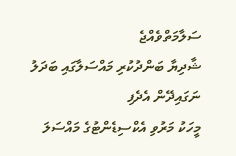ސަލާމަތްވެއްޖެ
ޝާދިޔާ ބަންދުކުރި މައްސަލާގައި ބަދަލު ނަގައިދޭން އެދެފި
މީހަކު މަރުވި އެކްސިޑެންޓުގެ މައްސަލަ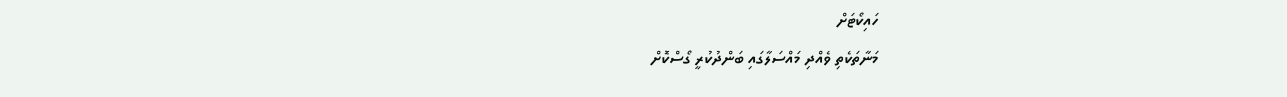ހައިކޯޓަށް
މަނާތަކެތި ވެއްދި މައްސަލާގައި ބަންދުކުރީ ގޯސްކޮށް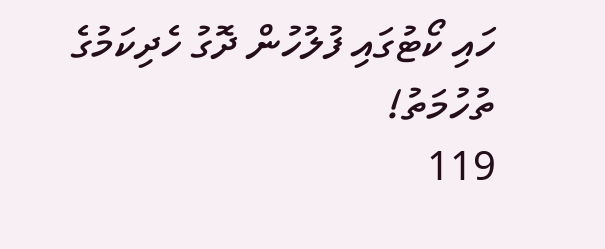ހައި ކޯޓުގައި ފުލުހުން ދޮގު ހެދިކަމުގެ ތުހުމަތު!
119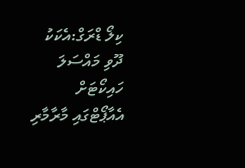ކިލޯ ޑްރަގް:އެކަކު ދޫވި މައްސަލަ ހައިކޯޓަށް
އެއާޕޯޓްގައި މާރާމާރި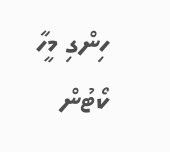ހިންގި މީހާ ކޯޓުން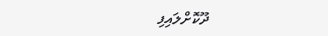ދޫކޮށްލައިފި